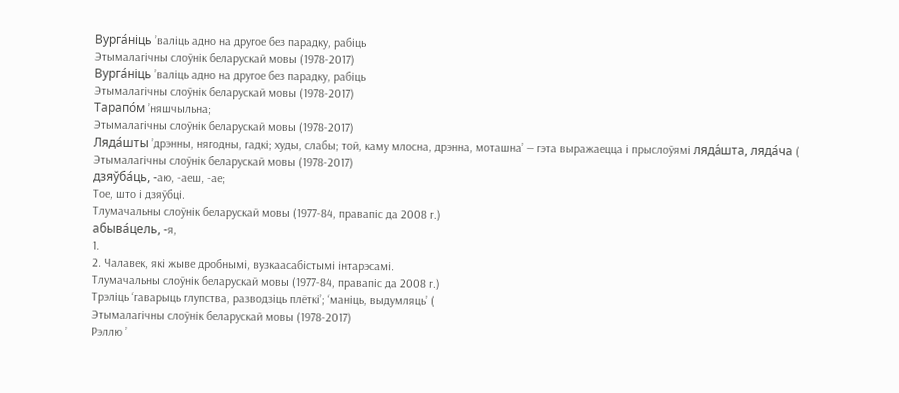Вурга́ніць ’валіць адно на другое без парадку, рабіць
Этымалагічны слоўнік беларускай мовы (1978-2017)
Вурга́ніць ’валіць адно на другое без парадку, рабіць
Этымалагічны слоўнік беларускай мовы (1978-2017)
Тарапо́м ’няшчыльна;
Этымалагічны слоўнік беларускай мовы (1978-2017)
Ляда́шты ’дрэнны, нягодны, гадкі; худы, слабы; той, каму млосна, дрэнна, моташна’ — гэта выражаецца і прыслоўямі ляда́шта, ляда́ча (
Этымалагічны слоўнік беларускай мовы (1978-2017)
дзяўба́ць, ‑аю, ‑аеш, ‑ае;
Тое, што і дзяўбці.
Тлумачальны слоўнік беларускай мовы (1977-84, правапіс да 2008 г.)
абыва́цель, ‑я,
1.
2. Чалавек, які жыве дробнымі, вузкаасабістымі інтарэсамі.
Тлумачальны слоўнік беларускай мовы (1977-84, правапіс да 2008 г.)
Трэліць ‘гаварыць глупства, разводзіць плёткі’; ‘маніць, выдумляць’ (
Этымалагічны слоўнік беларускай мовы (1978-2017)
Рэллю ’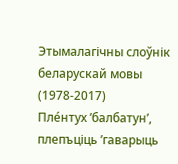Этымалагічны слоўнік беларускай мовы (1978-2017)
Пле́нтух ’балбатун’, плепъціць ’гаварыць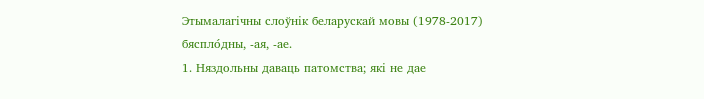Этымалагічны слоўнік беларускай мовы (1978-2017)
бяспло́дны, ‑ая, ‑ае.
1. Няздольны даваць патомства; які не дае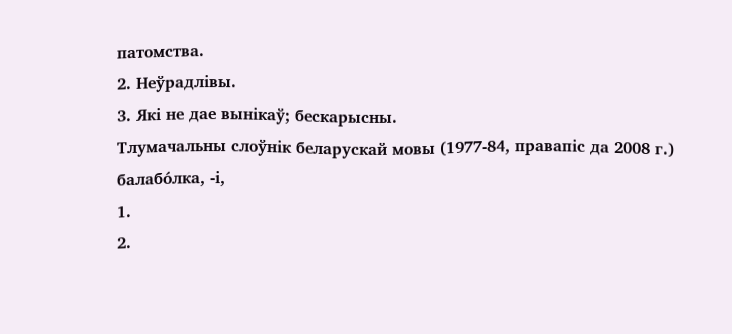патомства.
2. Неўрадлівы.
3. Які не дае вынікаў; бескарысны.
Тлумачальны слоўнік беларускай мовы (1977-84, правапіс да 2008 г.)
балабо́лка, ‑і,
1.
2.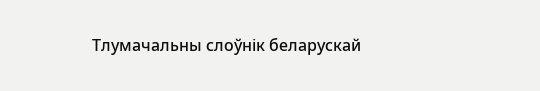Тлумачальны слоўнік беларускай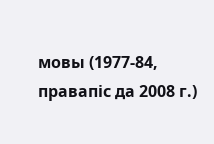мовы (1977-84, правапіс да 2008 г.)